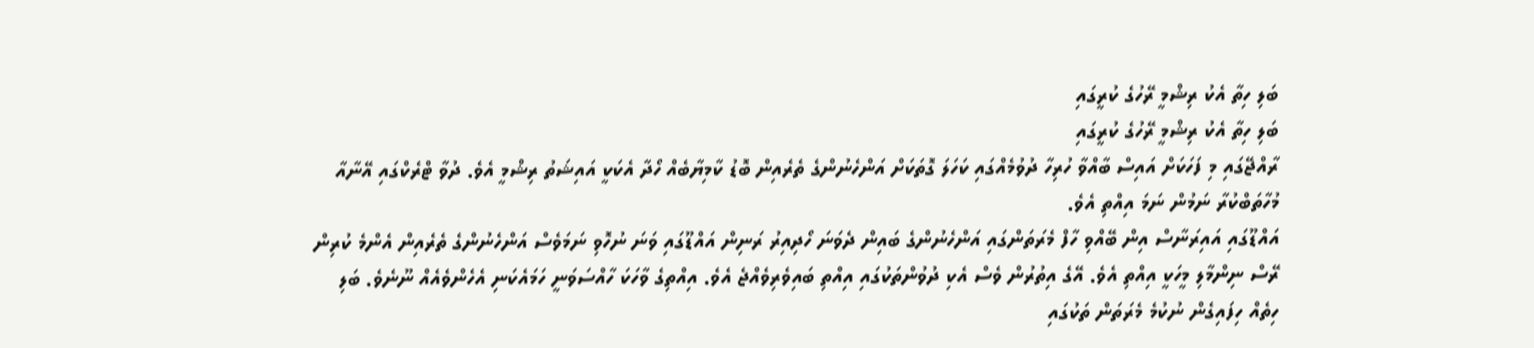ބަލި ހިތާ އެކު ރިޝްމީ ރޭހުގެ ކުރީގައި
ބަލި ހިތާ އެކު ރިޝްމީ ރޭހުގެ ކުރީގައި
ރާއްޖޭގައި މި ފަހަކަށް އައިސް ބާއްވާ ހުރިހާ ދުވުމެއްގައި ކަހަލަ ގޮތަކަށް އަންހެނުންގެ ތެރެއިން ބޮޑު ކާމިޔާބެއް ހޯދާ އެކަކީ އައިޝަތު ރިޝްމީ އެވެ. ދުވާ ޓްރެކްގައި އޭނާއާ މުހާތަބްކުރާ ނަމުން ނަމަ އިއްތި އެވެ.
އައްޑޫގައި އައިރަނާސް އިން ބޭއްވި ހާފް މެރަތަންގައި އަންހެނުންގެ ބައިން ދެވަނަ ހޯދިއިރު ރަނިން އައްޑޫގައި ވަނަ ނުހޮވި ނަމަވެސް އަންހެނުންގެ ތެރެއިން އެންމެ ކުރިން ރޭސް ނިންމާލި މީހަކީ އިއްތި އެވެ. އޭގެ އިތުރުން ވެސް އެކި ދުވުންތަކުގައި އިއްތި ބައިވެރިވެއްޖެ އެވެ. އިއްތިގެ ވާހަކަ ހާއްސަވަނީ ހަމައެކަނި އެހެންވެއެއް ނޫނެވެ. ބަލި ހިތެއް ހިފައިގެން ނުކުމެ މެރަތަން ތަކުގައި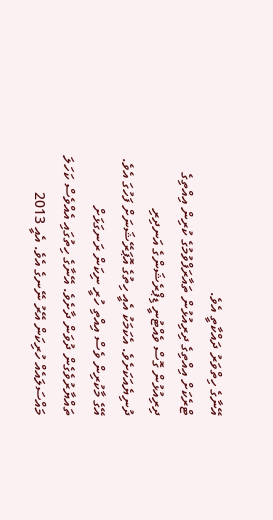އޭނާގެ ހިތްވަރު ދައްކާތީ އެވެ.
ޓްރެކަށް އިއްތިގެ ދިރިއުޅުން ތައާރަފްވުމުގެ ކުރިން އިއްތިގެ ދިރިއުޅުން ގޮސް ވެއްޓުނީ ޑިޕްރެޝަންގެ އަނދިރި ދުނިޔެއަކަށެވެ. އެކަމަކު އެއީ ހިތުގެ އޮޕަރޭޝަނަށް ފަހުގަ އެވެ. އޭގެ މާކުރިން ވެސް އިއްތި ހުރީ ނިކަން ރަނގަޅަށް ތައްޔާރުވެގެން ދުވަން ދާށެވެ. އޭނާގެ ހިތުގައި އެއްވެސް ކަހަލަ މައްސަލައެއް ހުރިކަން އޭރު ނޭނގެ އެވެ. އެއީ 2013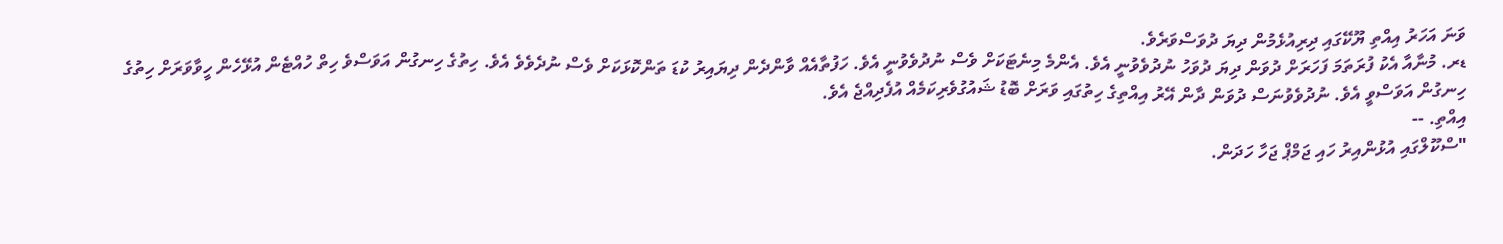ވަނަ އަހަރު އިއްތި ޔޫކޭގައި ދިރިއުޅެމުން ދިޔަ ދުވަސްވަރެވެ.
ޑރ. މުނާއާ އެކު ފުރަތަމަ ފަހަރަށް ދުވަން ދިޔަ ދުވަހު ނުދުވެވުނީ އެވެ. އެންމެ މިނެޓަކަށް ވެސް ނުދުވެވުނީ އެވެ. ހަފުތާއެއް ވާންދެން ދިޔައިރު ކުޑަ ތަންކޮޅަކަށް ވެސް ނުދެވެވެ އެވެ. ހިތުގެ ހިނގުން އަވަސްވެ ހިތް ހުއްޓެން އުޅޭހެން ހީވާވަރަށް ހިތުގެ ހިނގުން އަވަސްވީ އެވެ. ނުދުވެވުނަސް ދުވަން ދާން އޭރު އިއްތިގެ ހިތުގައި ވަރަށް ބޮޑު ޝައުގުވެރިކަމެއް އުފެދިއްޖެ އެވެ.
އިއްތި. --
"ސްކޫލްގައި އުޅުންއިރު ހައި ޖަމްޕް ޖަހާ ހަދަން.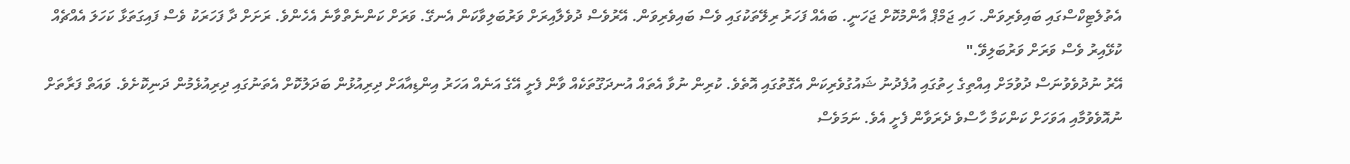އެތުލެޓިކްސްގައި ބައިވެރިވަން. ހައި ޖަމްޕް އާންމުކޮށް ޖަހަނީ. ބައެއް ފަހަރު ރިލޭތަކުގައި ވެސް ބައިވެރިވަން. އޭރުވެސް ދުވެލާއިރަށް ވަރުބަލިވާކަން އެނގޭ. ވަރަށް ކަންނެތްވާނެ އެހެންވެ. ރަށަށް ދާ ފަހަރަކު ވެސް ފައިގަތަޅާ ކަހަލަ އެއްޗެއް ކުޅޭއިރު ވެސް ވަރަށް ވަރުބަލިވޭ."
އޭރު ނުދުވެވުނަސް ދުވުމަށް އިއްތިގެ ހިތުގައި އުފެދުނު ޝައުގުވެރިކަން އެގޮތުގައި އޮތެވެ. ކުރިން ނުވާ އެތައް އުނދަގޫތަކެއް ވާން ފެށީ އޭގެ އަނެއް އަހަރު އިންޑިއާއަށް ދިރިއުޅުން ބަދަލުކޮށް އެތަނުގައި ދިރިއުޅެމުން ދަނިކޮށެވެ. ވައަތް ފަރާތަށް ނުއޮވެވުމާއި އަވަހަށް ކަންކަމާ ހާސްވެ ދެރަވާން ފެށީ އެވެ. ނަމަވެސް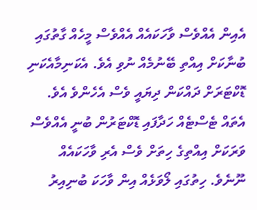އެއިން އެއްވެސް ވާހަކައެއް އެއްވެސް މީހެއް ގާތުގައި ބުނާކަށް އިއްތި ބޭނުމެއް ނުވި އެވެ. އެކަނިމާއެކަނި ޑޮކްޓަރަށް ދައްކަން ދިޔައީ ވެސް އެހެންވެ އެވެ.
އެތައް ޓެސްޓެއް ހަދާފައި ޑޮކްޓަރުން ބުނީ އެއްވެސް ވަރަކަށް އިއްތިގެ ހިތަށް ވެސް އެރި ވާހަކައެއް ނޫނެވެ. ހިތުގައި ލޯވަޅެއް އިން ވާހަކަ ބުނިއިރު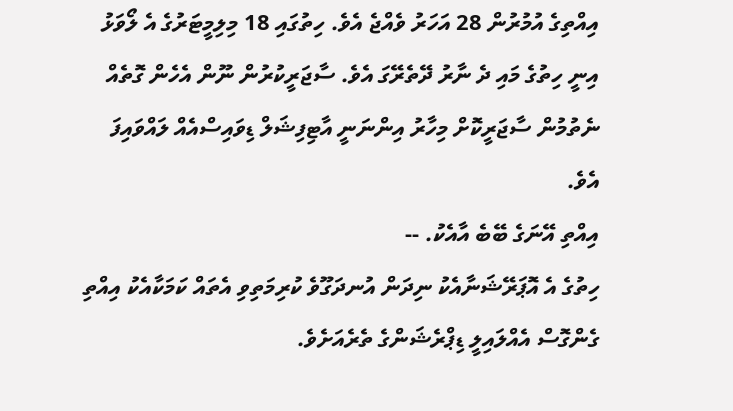އިއްތިގެ އުމުރުން 28 އަހަރު ވެއްޖެ އެވެ. ހިތުގައި 18 މިލިމީޓަރުގެ އެ ލޯވަޅު އިނީ ހިތުގެ މައި ދެ ނާރު ދޭތެރޭގަ އެވެ. ސާޖަރީކުރުން ނޫން އެހެން ގޮތެއް ނެތުމުން ސާޖަރީކޮށް މިހާރު އިންނަނީ އާޓިފިޝަލް ޑިވައިސްއެއް ލައްވައިފަ އެވެ.
އިއްތި އޭނަގެ ބޭބެ އާއެކު. --
ހިތުގެ އެ އޮޕަރޭޝަނާއެކު ނިދަން އުނދަގޫވެ ކުރިމަތިވި އެތައް ކަމަކާއެކު އިއްތި ގެންގޮސް އެއްލައިލީ ޑިޕްރެޝަންގެ ތެރެއަށެވެ.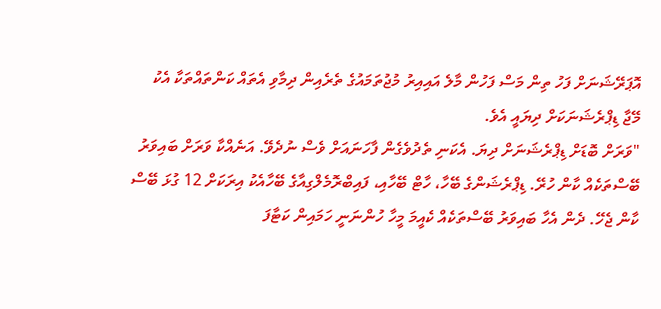އޮޕަރޭޝަނަށް ފަހު ތިން މަސް ފަހުން މާލެ އައިއިރު މުޖުތަމައުގެ ތެރެއިން ދިމާވި އެތައް ކަންތައްތަކާ އެކު މޭޖާ ޑިޕްރެޝަނަކަށް ދިޔައީ އެވެ.
"ވަރަށް ބޮޑަށް ޑިޕްރެޝަނަށް ދިޔަ. އެކަނި ތެދުވެގެން ފާހަނައަށް ވެސް ނުދެވޭ. އަނެއްކާ ވަރަށް ބައިވަރު ބޭސްތަކެއް ކާން ހުރޭ. ޑިޕްރެޝަންގެ ބޭހާ، ހާޓް ބޭހާއި، ފައިބްރޮމެލްގިއާގެ ބޭހާއެކު އިރަކަށް 12 ގުޅަ ބޭސް ކާން ޖެހޭ. ދެން އެހާ ބައިވަރު ބޭސްތަކެއް ކެއީމަ މީހާ ހުންނަނީ ހަމައިން ކަޓާފަ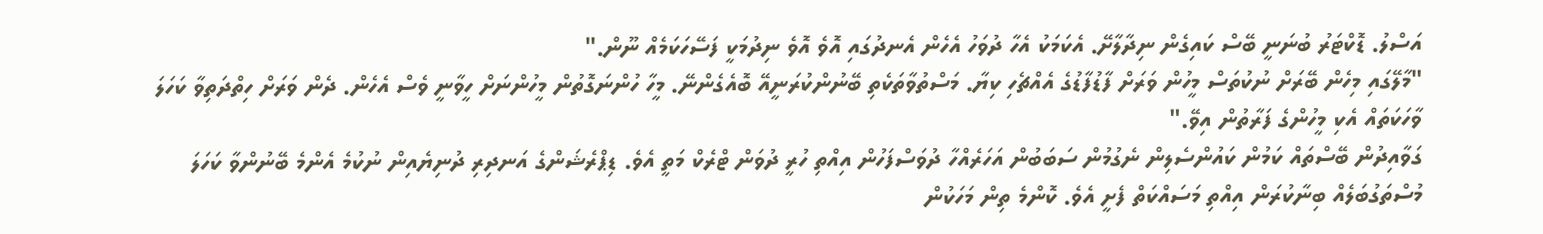އަސްލު. ޑޮކްޓަރު ބުނަނީ ބޭސް ކައިގެން ނިދާލާށޭ. އެކަމަކު އެހާ ދުވަހު އެހެން އެނދުގައި އޮވެ އޮވެ ނިދުމަކީ ފަސޭހަކަމެއް ނޫން."
"މާލޭގައި މިހެން ބޭރަށް ނުކުތަސް މީހުން ވަރަށް ފާޑުފާޑުގެ އެއްޗެހި ކިޔާ. މަސްތުވާތަކެތި ބޭނުންކުރަނީއޭ ބޮއެގެންނޭ. މީހާ ހުންނަގޮތުން މީހުންނަށް ހީވާނީ ވެސް އެހެން. ދެން ވަރަށް ހިތްދަތިވާ ކަހަލަ ވާހަކަތައް އެކި މީހުންގެ ފަރާތުން އިވޭ."
ގަވާއިދުން ބޭސްތައް ކަމުން ކައުންސެލިން ނެގުމުން ސަބަބުން އަހަރެއްހާ ދުވަސްފަހުން އިއްތި ހުރީ ދުވަން ޓްރެކް މަތީ އެވެ. ޑިޕްރެޝަންގެ އަނދިރި ދުނިޔެއިން ނުކުމެ އެންމެ ބޭނުންވާ ކަހަލަ މުސްތަގުބަލެއް ބިނާކުރަން އިއްތި މަސައްކަތް ފެށީ އެވެ. ކޮންމެ ތިން މަހަކުން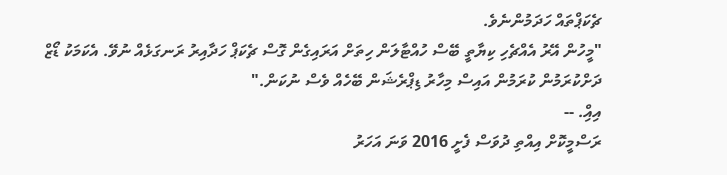ޗެކަޕްތައް ހަދަމުންނެވެ.
"މީހުން އޭރު އެއްޗެހި ކިޔާތީ ބޭސް ހުއްޓާލަން ހިތަށް އަރައިގެން ގޮސް ޗެކަޕް ހަދާއިރު ރަނގަޅެއް ނުވޭ. އެކަމަކު ޑޯޒް ދަށްކުރަމުން ކުރަމުން އައިސް މިހާރު ޑިޕްރެޝަން ބޭހެއް ވެސް ނުކަން."
އިއްި. --
ރަސްމީކޮށް އިއްތި ދުވަސް ފެށީ 2016 ވަނަ އަހަރު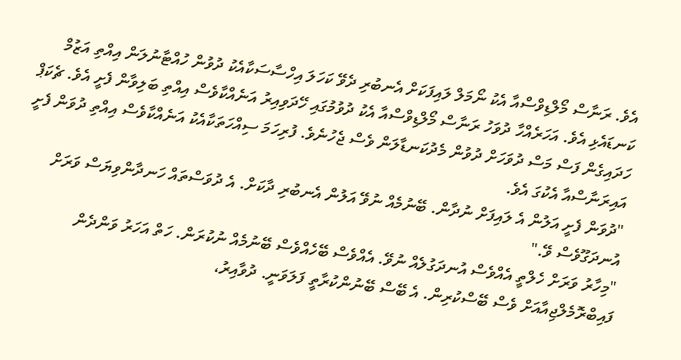އެވެ. ރަނާސް މޯލްޑިވްސްއާ އެކު ނޯމަލް ލައިފަކަށް އެނބުރި ދެވޭ ކަހަލަ އިހްސާސަކާއެކު ދުވުން ހުއްޓާނުލަން އިއްތި އަޒުމް ކަނޑައެޅި އެވެ. އަހަރެއްހާ ދުވަހު ރަނާސް މޯލްޑިވްސްއާ އެކު ދުވުމުގައި ހޭދަވިއިރު އަނެއްކާވެސް އިއްތި ބަލިވާން ފެށީ އެވެ. ޗެކަޕް ހަދައިގެން ފަސް މަސް ދުވަހަށް ދުވުން މެދުކަނޑާލަން ވެސް ޖެހުނެވެ. ފުރިހަމަ ސިއްހަތަކާއެކު އަނެއްކާވެސް އިއްތި ދުވަން ފެށީ އައިރަނާސްއާ އެކުގަ އެވެ.
"ދުވަން ފެށީ އަލުން އެ ލައިފަށް ނުދާން. ބޭނުމެއް ނުވޭ އަލުން އެނބުރި ދާކަށް. އެ ދުވަސްތައް ހަނދާންވިޔަސް ވަރަށް އުނދަގޫވެސް ވޭ."
"މިހާރު ވަރަށް ހެލްތީ އެއްވެސް އުނދަގުލެއް ނުވޭ. އެއްވެސް ބޭހެއްވެސް ބޭނުމެއް ނުކުރަން. ހަތް އަހަރު ވަންދެން ފައިބްރޮމެލްޖިއާއަށް ވެސް ބޭސްކުރިން. އެ ބޭސް ބޭނުންކުރާތީ ފަލަވަނީ. ދުވާއިރު،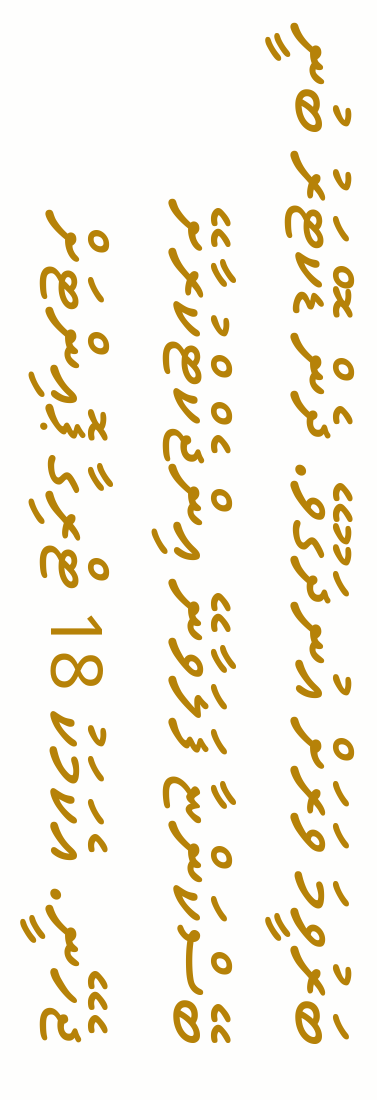ބަރުވީމަ ވަރަށް އުނދަގޫވޭ. ދެން ޑޮކްޓަރު ބުނީ ބޭސްކަންޏާ ފަލަވާނޭ އިންޖެކްޓްކުރާށޭ ޖެހޭނީ. އެކަމަކު 18 ޓްރިގާ ޕޮއިންޓަށް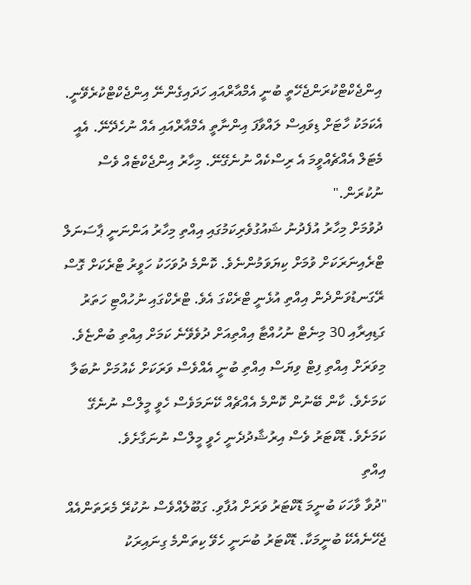އިންޖެކްޓްކުރަންޖެހޭތީ ބުނީ އެމްއާރްއައި ހަދައިގެންނޭ އިންޖެކްޓްކުރެވޭނީ. އެކަމަކު ހާޓަށް ޑިވައިސް ލައްވާފަ އިންނާތީ އެމްއާރްއައި އެއް ނުހެދޭނޭ. އެއީ މެޓަލް އެއްޗެއްވީމަ އެ ރިސްކެއް ނުނެގޭނޭ. މިހާރު އިންޖެކްޓެއް ވެސް ނުކުރަން."
ދުވުމަށް މިހާރު އުފެދުނު ޝައުގުވެރިކަމުގައި އިއްތި މިހާރު އަންނަނީ ޕާސަނަލް ޓްރެއިނަރަކަށް ވުމަށް ކިޔަވަމުންނެވެ. ކޮންމެ ދުވަހަކު ހަވީރު ޓްރެކަށް ގޮސް ރޭގަނޑުވަންދެން އިއްތި އުޅެނީ ޓްރެކްގަ އެވެ. ޓްރެކްގައި ނުހުއްޓި ހަތަރު ގަޑިއިރާއި 30 މިނެޓް ނުހުއްޓާ އިއްތިއަށް ދުވެވޭނެ ކަމަށް އިއްތި ބުންޏެވެ. މިވަރަށް އިއްތި ފިޓް ވިޔަސް އިއްތި ބުނީ އެއްވެސް ވަރަކަށް ކެއުމަށް ނުބަލާ ކަމަށެވެ. ކާން ބޭނުން ކޮންމެ އެއްޗެއް ކޭނަމަވެސް ހެވީ މީލްސް ނުނެގޭ ކަމަށެވެ. ޑޮކްޓަރު ވެސް އިރުޝާދުދެނީ ހެވީ މީލްސް ނުނަގާށެވެ.
އިއްތި
"ދުވާ ވާހަކަ ބުނީމަ ޑޮކްޓަރު ވަރަށް އުފާވި. ގަބޫލެއްވެސް ނުކުރޭ މެރަތަންއެއް ޖެހޭނެއެކޭ ބުނީމަކާ. ޑޮކްޓަރު ބުނަނީ ހެވޭ ކިތަންމެ ގިނައިރަކު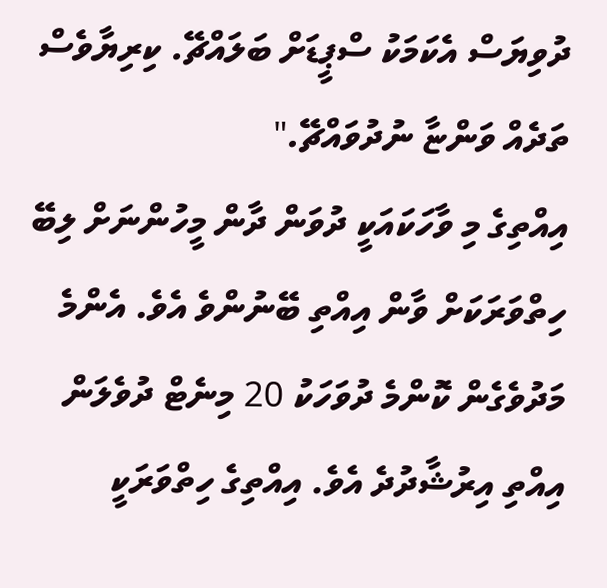ދުވިޔަސް އެކަމަކު ސްޕީޑަށް ބަލައްޗޭ. ކިރިޔާވެސް ތަދެއް ވަންޏާ ނުދުވައްޗޭ."
އިއްތިގެ މި ވާހަކައަކީ ދުވަން ދާން މީހުންނަށް ލިބޭ ހިތްވަރަކަށް ވާން އިއްތި ބޭނުންވެ އެވެ. އެންމެ މަދުވެގެން ކޮންމެ ދުވަހަކު 20 މިނެޓް ދުވެލަން އިއްތި އިރުޝާދުދެ އެވެ. އިއްތިގެ ހިތްވަރަކީ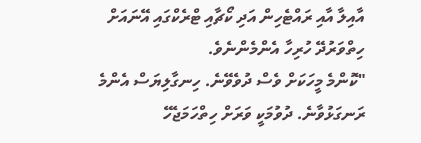އާއިލާ އާއި ރައްޓެހިން އަދި ކޯޗާއި ޓްރެކްގައި އޭނައަށް ހިތްވަރުދޭ ހުރިހާ އެންމެންނެވެ.
"ކޮންމެ މީހަކަށް ވެސް ދުވެވޭނެ. ހިނގާލިޔަސް އެންމެ ރަނގަޅުވާނެ. ދުވުމަކީ ވަރަށް ހިތްހަމަޖެހޭ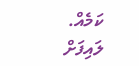ކަމެއް. ލައިފަށް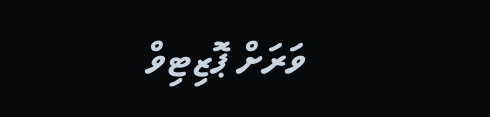ވަރަށް ޕޮޒިޓިވް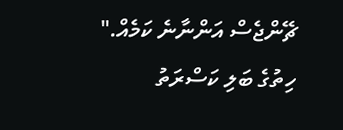ޗޭންޖެސް އަންނާނެ ކަމެއް."
ހިތުގެ ބަލި ކަސްރަތު